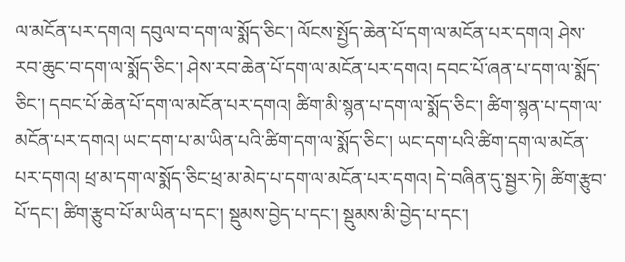ལ་མངོན་པར་དགའ། དབུལ་བ་དག་ལ་སྨོད་ཅིང་། ལོངས་སྤྱོད་ཆེན་པོ་དག་ལ་མངོན་པར་དགའ། ཤེས་རབ་ཆུང་བ་དག་ལ་སྨོད་ཅིང་། ཤེས་རབ་ཆེན་པོ་དག་ལ་མངོན་པར་དགའ། དབང་པོ་ཞན་པ་དག་ལ་སྨོད་ཅིང་། དབང་པོ་ཆེན་པོ་དག་ལ་མངོན་པར་དགའ། ཚིག་མི་སྙན་པ་དག་ལ་སྨོད་ཅིང་། ཚིག་སྙན་པ་དག་ལ་མངོན་པར་དགའ། ཡང་དག་པ་མ་ཡིན་པའི་ཚིག་དག་ལ་སྨོད་ཅིང་། ཡང་དག་པའི་ཚིག་དག་ལ་མངོན་པར་དགའ། ཕྲ་མ་དག་ལ་སྨོད་ཅིང་ཕྲ་མ་མེད་པ་དག་ལ་མངོན་པར་དགའ། དེ་བཞིན་དུ་སྦྱར་ཏེ། ཚིག་རྩུབ་པོ་དང་། ཚིག་རྩུབ་པོ་མ་ཡིན་པ་དང་། སྡུམས་བྱེད་པ་དང་། སྡུམས་མི་བྱེད་པ་དང་།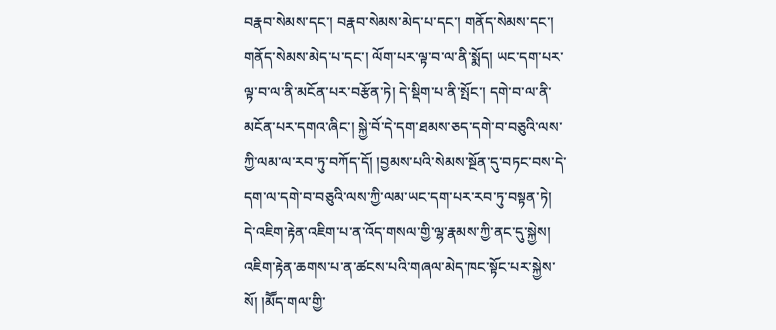བརྣབ་སེམས་དང་། བརྣབ་སེམས་མེད་པ་དང་། གནོད་སེམས་དང་། གནོད་སེམས་མེད་པ་དང་། ལོག་པར་ལྟ་བ་ལ་ནི་སྨོད། ཡང་དག་པར་ལྟ་བ་ལ་ནི་མངོན་པར་བརྩོན་ཏེ། དེ་སྡིག་པ་ནི་སྤོང་། དགེ་བ་ལ་ནི་མངོན་པར་དགའ་ཞིང་། སྐྱེ་བོ་དེ་དག་ཐམས་ཅད་དགེ་བ་བཅུའི་ལས་ཀྱི་ལམ་ལ་རབ་ཏུ་བཀོད་དོ། །བྱམས་པའི་སེམས་སྔོན་དུ་བཏང་བས་དེ་དག་ལ་དགེ་བ་བཅུའི་ལས་ཀྱི་ལམ་ཡང་དག་པར་རབ་ཏུ་བསྟན་ཏེ། དེ་འཇིག་རྟེན་འཇིག་པ་ན་འོད་གསལ་གྱི་ལྷ་རྣམས་ཀྱི་ནང་དུ་སྐྱེས། འཇིག་རྟེན་ཆགས་པ་ན་ཚངས་པའི་གཞལ་མེད་ཁང་སྟོང་པར་སྐྱེས་སོ། །མཽད་གལ་གྱི་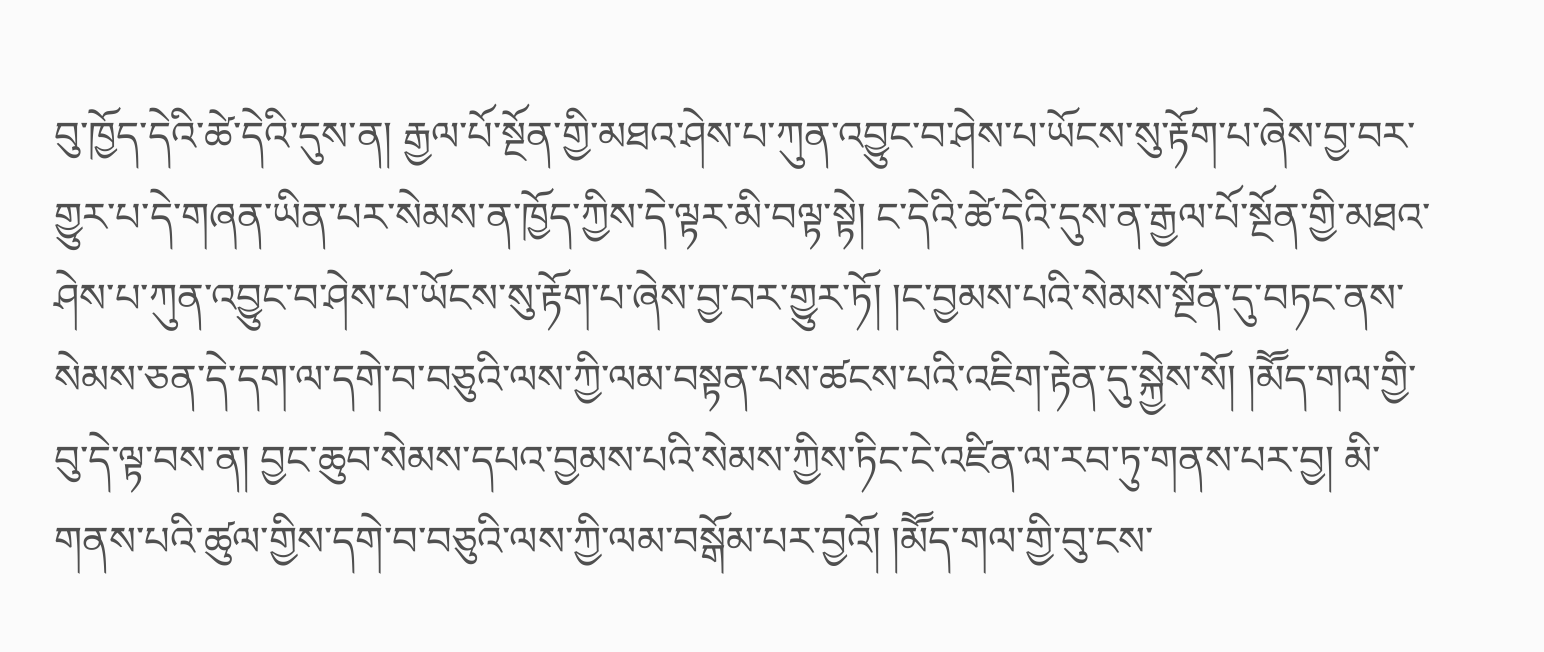བུ་ཁྱོད་དེའི་ཚེ་དེའི་དུས་ན། རྒྱལ་པོ་སྔོན་གྱི་མཐའ་ཤེས་པ་ཀུན་འབྱུང་བ་ཤེས་པ་ཡོངས་སུ་རྟོག་པ་ཞེས་བྱ་བར་གྱུར་པ་དེ་གཞན་ཡིན་པར་སེམས་ན་ཁྱོད་ཀྱིས་དེ་ལྟར་མི་བལྟ་སྟེ། ང་དེའི་ཚེ་དེའི་དུས་ན་རྒྱལ་པོ་སྔོན་གྱི་མཐའ་ཤེས་པ་ཀུན་འབྱུང་བ་ཤེས་པ་ཡོངས་སུ་རྟོག་པ་ཞེས་བྱ་བར་གྱུར་ཏོ། །ང་བྱམས་པའི་སེམས་སྔོན་དུ་བཏང་ནས་སེམས་ཅན་དེ་དག་ལ་དགེ་བ་བཅུའི་ལས་ཀྱི་ལམ་བསྟན་པས་ཚངས་པའི་འཇིག་རྟེན་དུ་སྐྱེས་སོ། །མཽད་གལ་གྱི་བུ་དེ་ལྟ་བས་ན། བྱང་ཆུབ་སེམས་དཔའ་བྱམས་པའི་སེམས་ཀྱིས་ཏིང་ངེ་འཛིན་ལ་རབ་ཏུ་གནས་པར་བྱ། མི་གནས་པའི་ཚུལ་གྱིས་དགེ་བ་བཅུའི་ལས་ཀྱི་ལམ་བསྒོམ་པར་བྱའོ། །མཽད་གལ་གྱི་བུ་ངས་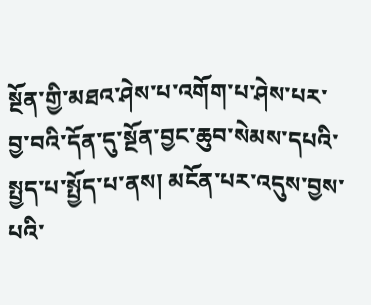སྔོན་གྱི་མཐའ་ཤེས་པ་འགོག་པ་ཤེས་པར་བྱ་བའི་དོན་དུ་སྔོན་བྱང་ཆུབ་སེམས་དཔའི་སྤྱད་པ་སྤྱོད་པ་ནས། མངོན་པར་འདུས་བྱས་པའི་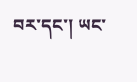བར་དང་། ཡང་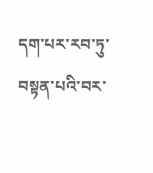དག་པར་རབ་ཏུ་བསྟན་པའི་བར་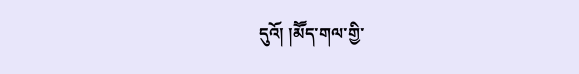དུའོ། །མཽད་གལ་གྱི་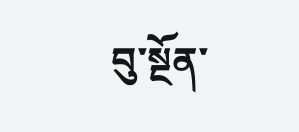བུ་སྔོན་